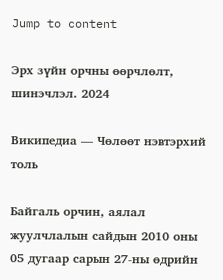Jump to content

Эрх зүйн орчны өөрчлөлт, шинэчлэл. 2024

Википедиа — Чөлөөт нэвтэрхий толь

Байгаль орчин, аялал жуулчлалын сайдын 2010 оны 05 дугаар сарын 27-ны өдрийн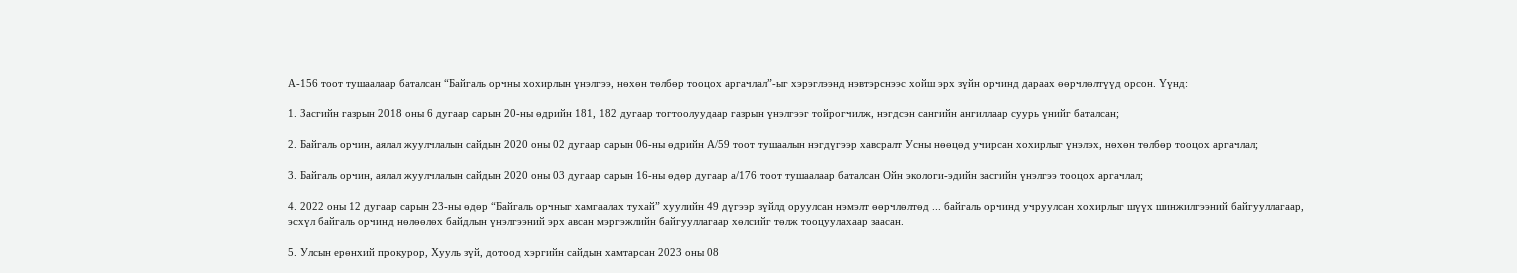А-156 тоот тушаалаар баталсан “Байгаль орчны хохирлын үнэлгээ, нөхөн төлбөр тооцох аргачлал”-ыг хэрэглээнд нэвтэрснээс хойш эрх зүйн орчинд дараах өөрчлөлтүүд орсон. Үүнд:

1. Засгийн газрын 2018 оны 6 дугаар сарын 20-ны өдрийн 181, 182 дугаар тогтоолуудаар газрын үнэлгээг тойрогчилж, нэгдсэн сангийн ангиллаар суурь үнийг баталсан;

2. Байгаль орчин, аялал жуулчлалын сайдын 2020 оны 02 дугаар сарын 06-ны өдрийн А/59 тоот тушаалын нэгдүгээр хавсралт Усны нөөцөд учирсан хохирлыг үнэлэх, нөхөн төлбөр тооцох аргачлал;

3. Байгаль орчин, аялал жуулчлалын сайдын 2020 оны 03 дугаар сарын 16-ны өдөр дугаар а/176 тоот тушаалаар баталсан Ойн экологи-эдийн засгийн үнэлгээ тооцох аргачлал;

4. 2022 оны 12 дугаар сарын 23-ны өдөр “Байгаль орчныг хамгаалах тухай” хуулийн 49 дүгээр зүйлд оруулсан нэмэлт өөрчлөлтөд ... байгаль орчинд учруулсан хохирлыг шүүх шинжилгээний байгууллагаар, эсхүл байгаль орчинд нөлөөлөх байдлын үнэлгээний эрх авсан мэргэжлийн байгууллагаар хөлсийг төлж тооцуулахаар заасан.

5. Улсын ерөнхий прокурор, Хууль зүй, дотоод хэргийн сайдын хамтарсан 2023 оны 08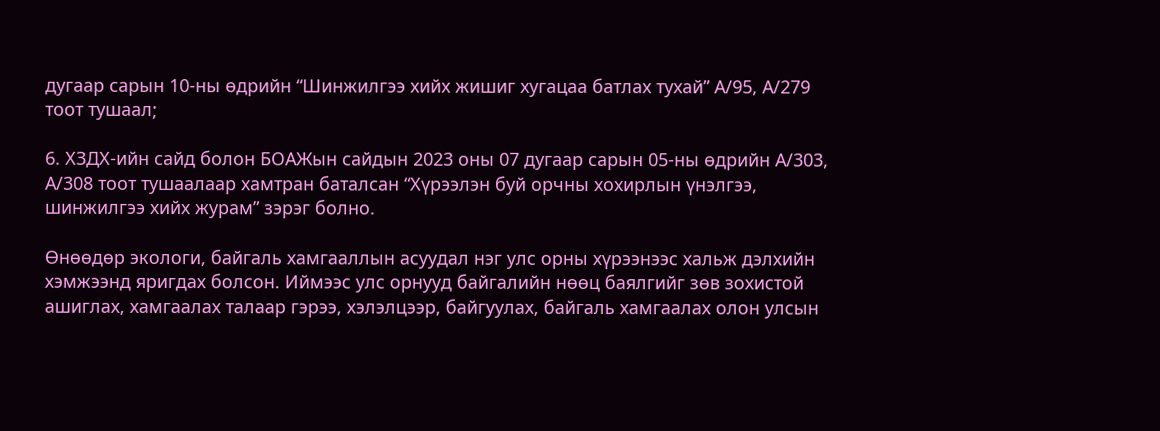дугаар сарын 10-ны өдрийн “Шинжилгээ хийх жишиг хугацаа батлах тухай” А/95, А/279 тоот тушаал;

6. ХЗДХ-ийн сайд болон БОАЖын сайдын 2023 оны 07 дугаар сарын 05-ны өдрийн А/303, А/308 тоот тушаалаар хамтран баталсан “Хүрээлэн буй орчны хохирлын үнэлгээ, шинжилгээ хийх журам” зэрэг болно.

Өнөөдөр экологи, байгаль хамгааллын асуудал нэг улс орны хүрээнээс хальж дэлхийн хэмжээнд яригдах болсон. Иймээс улс орнууд байгалийн нөөц баялгийг зөв зохистой ашиглах, хамгаалах талаар гэрээ, хэлэлцээр, байгуулах, байгаль хамгаалах олон улсын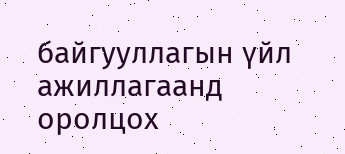байгууллагын үйл ажиллагаанд оролцох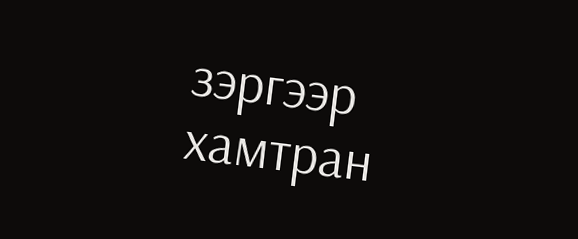зэргээр хамтран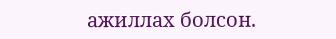ажиллах болсон.